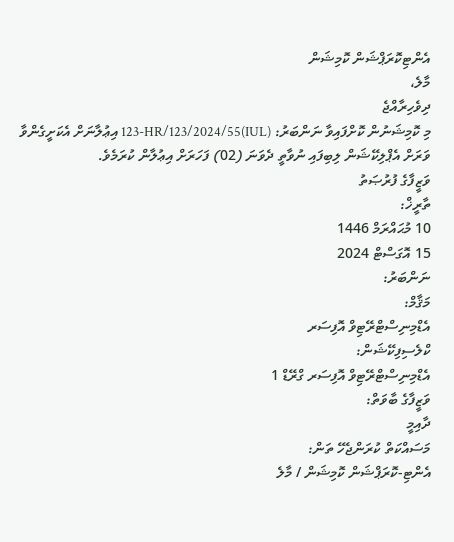އެންޓިކޮރަޕްޝަން ކޮމިޝަން
މާލެ،
ދިވެހިރާއްޖެ
މި ކޮމިޝަނުން ކޮށްފައިވާ ނަންބަރު: (IUL)123-HR/123/2024/55 އިޢުލާނަށް އެކަށީގެންވާ ވަރަށް އެޕްލިކޭޝަން ލިބިފައި ނުވާތީ ދެވަނަ (02) ފަހަރަށް އިޢުލާން ކުރަމެވެ.
ވަޒީފާގެ ފުރުޞަތު
ތާރީޚް:
10 މުޙައްރަމް 1446
15 އޮގަސްޓް 2024
ނަންބަރު:
މަޤާމް:
އެޑްމިނިސްޓްރޭޓިވް އޮފިސަރ
ކްލެސިފިކޭޝަން:
އެޑްމިނިސްޓްރޭޓިވް އޮފިސަރ ގްރޭޑް 1
ވަޒީފާގެ ބާވަތް:
ދާއިމީ
މަސައްކަތް ކުރަންޖެހޭ ތަން:
އެންޓި-ކޮރަޕްޝަން ކޮމިޝަން / މާލެ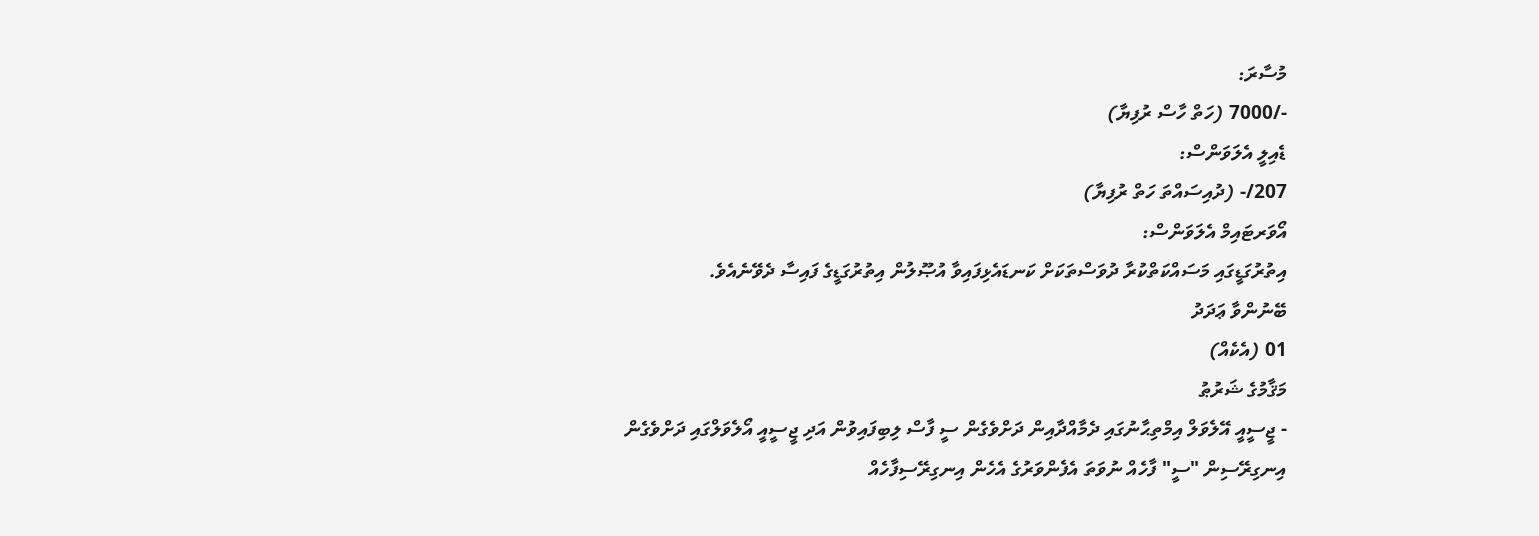މުސާރަ:
-/7000 (ހަތް ހާސް ރުފިޔާ)
ޑެއިލީ އެލަވަންސް:
207/- (ދުއިސައްތަ ހަތް ރުފިޔާ)
އޯވަރޓައިމް އެލަވަންސް:
އިތުރުގަޑީގައި މަސައްކަތްކުރާ ދުވަސްތަކަށް ކަނޑައެޅިފައިވާ އުޞޫލުން އިތުރުގަޑީގެ ފައިސާ ދެވޭނެއެވެ.
ބޭނުންވާ ޢަދަދު
01 (އެކެއް)
މަޤާމުގެ ޝަރުޠު
- ޖީސީއީ އޭލެވަލް އިމްތިޙާނުގައި ދެމާއްދާއިން ދަށްވެގެން ސީ ފާސް ލިބިފައިވުން އަދި ޖީސީއީ އޯލެވަލްގައި ދަށްވެގެން އިނގިރޭސިން "ސީ" ފާހެއް ނުވަތަ އެފެންވަރުގެ އެހެން އިނގިރޭސިފާހެއް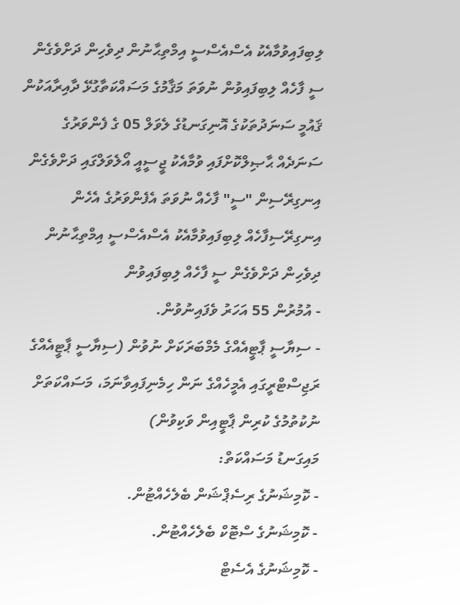ލިބިފައިވުމާއެކު އެސްއެސްސީ އިމްތިޙާނުން ދިވެހިން ދަށްވެގެން ސީ ފާހެއް ލިބިފައިވުން ނުވަތަ މަޤާމުގެ މަސައްކަތާގުޅޭ ދާއިރާއަކުން ޤައުމީ ސަނަދުތަކުގެ އޮނިގަނޑުގެ ލެވަލް 05 ގެ ފެންވަރުގެ ސަނަދެއް ޙާޞިލްކޮށްފައި ވުމާއެކު ޖީސީއީ އޯލެވަލްގައި ދަށްވެގެން އިނގިރޭސިން "ސީ" ފާހެއް ނުވަތަ އެފެންވަރުގެ އެހެން އިނގިރޭސިފާހެއް ލިބިފައިވުމާއެކު އެސްއެސްސީ އިމްތިޙާނުން ދިވެހިން ދަށްވެގެން ސީ ފާހެއް ލިބިފައިވުން
- އުމުރުން 55 އަހަރު ވެފައިނުވުން.
- ސިޔާސީ ޕާޓީއެއްގެ މެމްބަރަކަށް ނުވުން (ސިޔާސީ ޕާޓީއެއްގެ ރަޖިސްޓްރީގައި އެމީހެއްގެ ނަން ހިމެނިފައިވާނަމަ، މަސައްކަތަށް ނުކުތުމުގެ ކުރިން ޕާޓީއިން ވަކިވުން)
މައިގަނޑު މަސައްކަތް:
- ކޮމިޝަނުގެ ރިސެޕްޝަން ބެލެހެއްޓުން.
- ކޮމިޝަނުގެ ސްޓޮކް ބެލެހެއްޓުން.
- ކޮމިޝަނުގެ އެސެޓް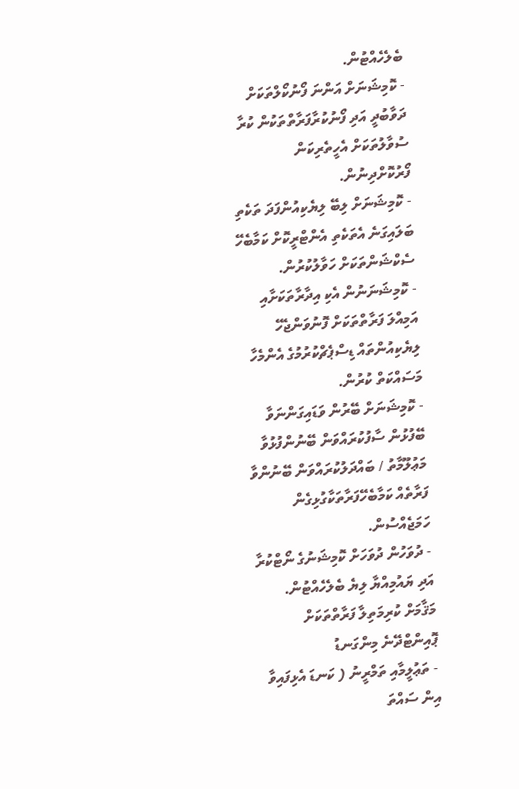ބެލެހެއްޓުން.
- ކޮމިޝަނަށް އަންނަ ފޯނުކޯލްތަކަށް ދަވާބުދީ އަދި ފޯނުކުރާފަރާތްތަކުން ކުރާ ސުވާލުތަކަށް އެހީތެރިކަން ފޯރުކޮށްދިނުން.
- ކޮމިޝަނަށް ލިބޭ ލިޔެކިއުންފަދަ ތަކެތި ބަލައިގަނެ އެތަކެތި އެންޓްރީކޮށް ކަމާބެހޭ ސެކްޝަންތަކަށް ހަވާލުކުރުން.
- ކޮމިޝަނަނުން އެކި އިދާރާތަކަށާއި އަމިއްލަ ފަރާތްތަކަށް ފޮނުވަންޖެހޭ ލިޔެކިއުންތައް ޑިސްޕެޗްކުރުމުގެ އެންމެހާ މަސައްކަތް ކުރުން.
- ކޮމިޝަނަށް ބޭރުން ވަޑައިގަންނަވާ ބޭފުޅުން ސާފުކުރައްވަން ބޭނުންފުޅުވާ މަޢުލޫމާތު / ބައްދަލުކުރައްވަން ބޭނުންވާ ފަރާތެއް ކަމާބެހޭފަރާތަކާގުޅިގެން ހަމަޖެއްސުން.
- ދުވަހުން ދުވަހަށް ކޮމިޝަނުގެ ނޯޓްކުރާ އަދި ޔައުމިއްޔާ ލިޔެ ބެލެހެއްޓުން.
މަޤާމަށް ކުރިމަތިލާ ފަރާތްތަކަށް ޕޮއިންޓްދޭނެ މިންގަނޑު
- ތަޢުލީމާއި ތަމްރީނު ( ކަނޑަ އެޅިފައިވާ އިން ސައްތަ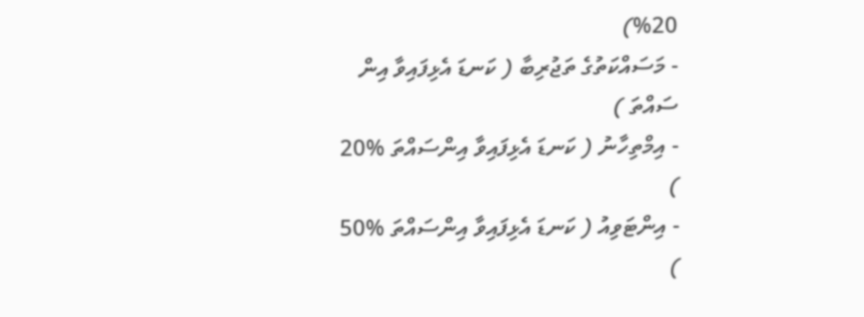%20)
- މަސައްކަތުގެ ތަޖުރިބާ ( ކަނޑަ އެޅިފައިވާ އިން ސައްތަ )
- އިމްތިހާނު ( ކަނޑަ އެޅިފައިވާ އިންސައްތަ %20 )
- އިންޓަވިއު ( ކަނޑަ އެޅިފައިވާ އިންސައްތަ %50 )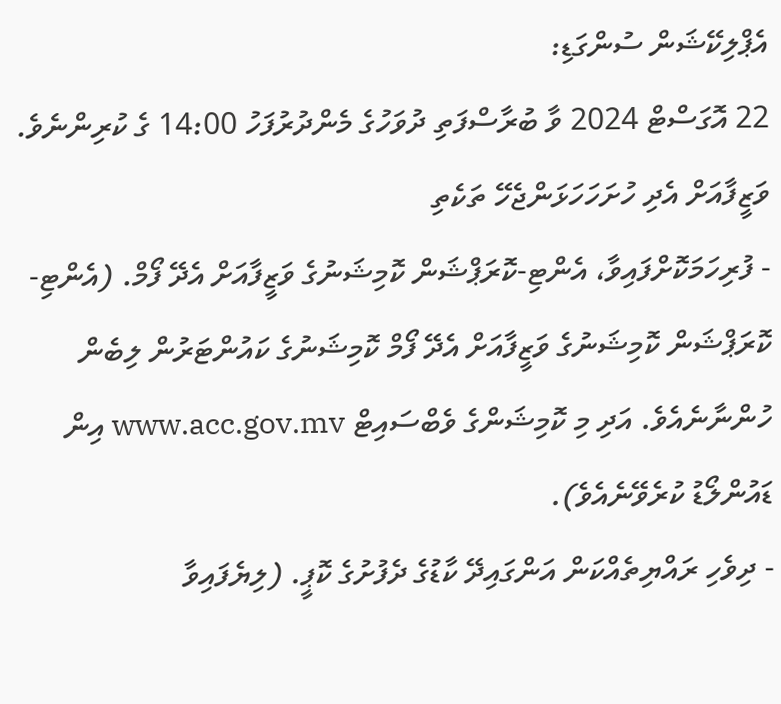އެޕްލިކޭޝަން ސުންގަޑި:
22 އޮގަސްޓް 2024 ވާ ބުރާސްފަތި ދުވަހުގެ މެންދުރުފަހު 14:00 ގެ ކުރިންނެވެ.
ވަޒީފާއަށް އެދި ހުށަހަހަޅަންޖެހޭ ތަކެތި
- ފުރިހަމަކޮށްފައިވާ، އެންޓި-ކޮރަޕްޝަން ކޮމިޝަނުގެ ވަޒީފާއަށް އެދޭ ފޯމް. (އެންޓި-ކޮރަޕްޝަން ކޮމިޝަނުގެ ވަޒީފާއަށް އެދޭ ފޯމް ކޮމިޝަނުގެ ކައުންޓަރުން ލިބެން ހުންނާނެއެވެ. އަދި މި ކޮމިޝަންގެ ވެބްސައިޓް www.acc.gov.mv އިން ޑައުންލޯޑު ކުރެވޭނެއެވެ).
- ދިވެހި ރައްޔިތެއްކަން އަންގައިދޭ ކާޑުގެ ދެފުށުގެ ކޮޕީ. (ލިޔެފައިވާ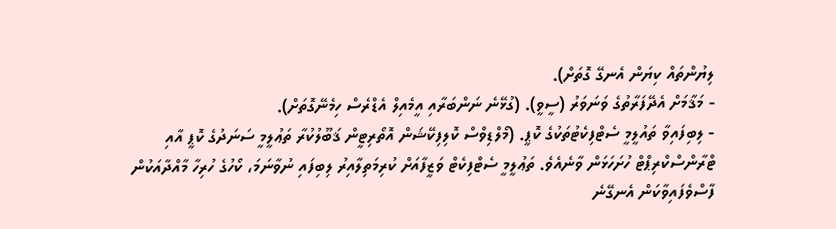ލިޔުންތައް ކިޔަން އެނގޭ ގޮތަށް).
- މަޤާމަށް އެދޭފަރާތުގެ ވަނަވަރު (ސީވީ). (ގުޅޭނެ ނަންބަރާއި އީމެއިލް އެޑްރެސް ހިމެނޭގޮތަށް).
- ލިބިފައިވާ ތައުލީމީ ސެޓްފިކެޓުތަކުގެ ކޮޕީ. (މޯލްޑިވްސް ކޮލިފިކޭޝަން އޮތޯރިޓީން ޤަބޫލުކުރާ ތަޢުލީމީ ސަނަދުގެ ކޮޕީ އާއި ޓްރާންސްކްރިޕްޓް ހުށަހަޅަން ވާނެއެވެ. ތަޢުލީމީ ސެޓްފިކެޓް ވަޒީފާއަށް ކުރިމަތިލާއިރު ލިބިފައި ނުވާނަމަ، ކޯހުގެ ހުރިހާ މާއްދާއަކުން ފާސްވެފައިވާކަން އެނގޭނެ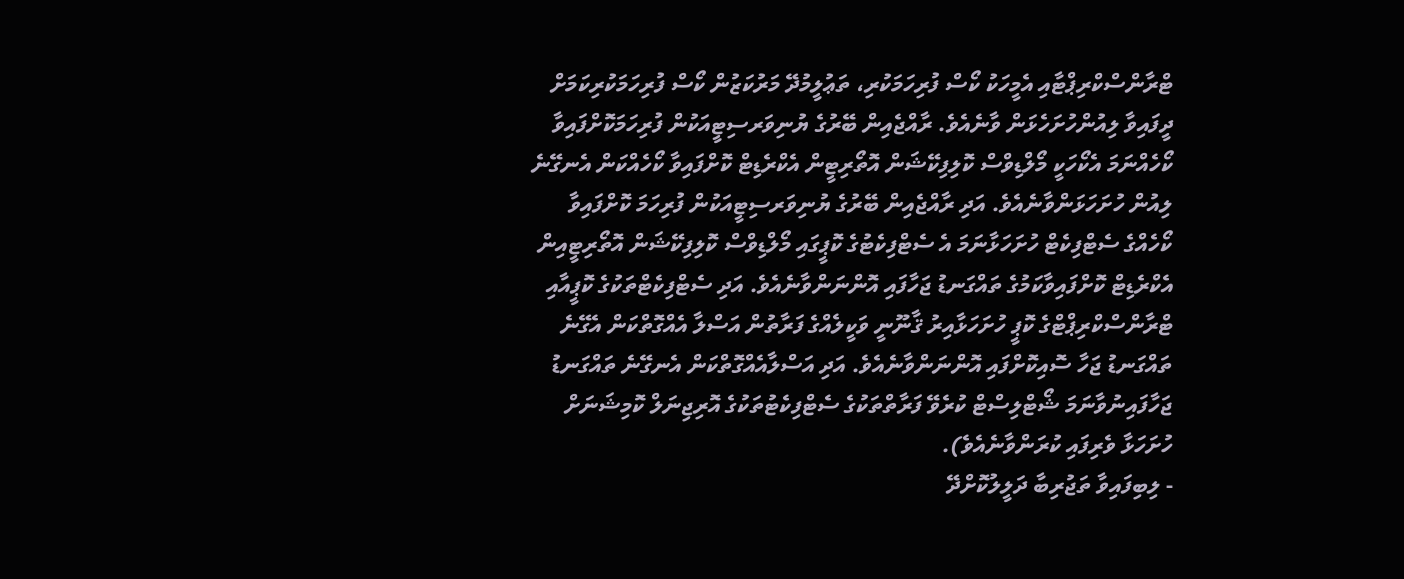ޓްރާންސްކްރިޕްޓާއި އެމީހަކު ކޯސް ފުރިހަމަކުރި، ތަޢުލީމުދޭ މަރުކަޒުން ކޯސް ފުރިހަމަކުރިކަމަށް ދީފައިވާ ލިއުންހުށަހެޅަން ވާނެއެވެ. ރާއްޖެއިން ބޭރުގެ ޔުނިވަރސިޓީއަކުން ފުރިހަމަކޮށްފައިވާ ކޯހެއްނަމަ އެކޯހަކީ މޯލްޑިވްސް ކޮލިފިކޭޝަން އޮތޯރިޓީން އެކްރެޑިޓް ކޮށްފައިވާ ކޯހެއްކަން އެނގޭނެ ލިއުން ހުށަހަޅަންވާނެއެވެ. އަދި ރާއްޖެއިން ބޭރުގެ ޔުނިވަރސިޓީއަކުން ފުރިހަމަ ކޮށްފައިވާ ކޯހެއްގެ ސެޓްފިކެޓް ހުށަހަޅާނަމަ އެ ސެޓްފިކެޓުގެ ކޮޕީގައި މޯލްޑިވްސް ކޮލިފިކޭޝަން އޮތޯރިޓީއިން އެކްރެޑިޓް ކޮށްފައިވާކަމުގެ ތައްގަނޑު ޖަހާފައި އޮންނަންވާނެއެވެ. އަދި ސެޓްފިކެޓްތަކުގެ ކޮޕީއާއި ޓްރާންސްކްރިޕްޓްގެ ކޮޕީ ހުށަހަޅާއިރު ޤާނޫނީ ވަކީލެއްގެ ފަރާތުން އަސްލާ އެއްގޮތްކަން އެގޭނެ ތައްގަނޑު ޖަހާ ސޮއިކޮށްފައި އޮންނަންވާނެއެވެ. އަދި އަސްލާއެއްގޮތްކަން އެނގޭނެ ތައްގަނޑު ޖަހާފައިނުވާނަމަ ޝޯޓްލިސްޓް ކުރެވޭ ފަރާތްތަކުގެ ސެޓްފިކެޓުތަކުގެ އޮރިޖިނަލް ކޮމިޝަނަށް ހުށަހަޅާ ވެރިފައި ކުރަންވާނެއެވެ).
- ލިބިފައިވާ ތަޖުރިބާ ދަލީލުކޮށްދޭ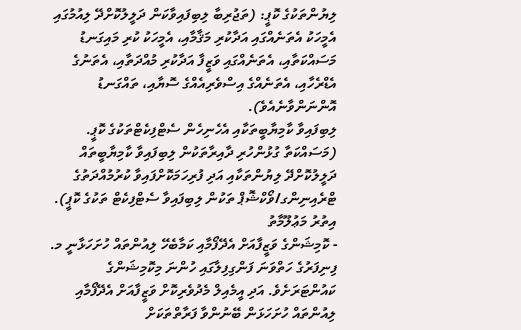ލިޔުންތަކުގެ ކޮޕީ: (ތަޖުރިބާ ލިބިފައިވާކަން ދަލީލުކޮށްދޭ ލިއުމުގައި އެމީހަކު އެތަނެއްގައި އަދާކުރި މަޤާމާއި، އެމީހަކު ކުރި މައިގަނޑު މަސައްކަތާއި، އެތަނެއްގައި ވަޒީފާ އަދާކުރި މުއްދަތާއި، އެތަނުގެ އެޑްރެހާއި، އެތަނެއްގެ އިސްވެރިއެއްގެ ސޮޔާއި، ތައްގަނޑު އޮންނަންވާނެއެވެ).
ލިބިފައިވާ ކާމިޔާބީތަކާއި އެހެނިހެން ސެޓްފިކެޓްތަކުގެ ކޮޕީ. (މަސައްކަތާ ގުޅުންހުރި ދާއިރާތަކުން ލިބިފައިވާ ކާމިޔާބީތައް ދަލީލުކޮށްދޭ ލިޔުންތަކާއި އަދި ފުރިހަމަކޮށްފައިވާ ކުރުމުއްދަތުގެ ޓްރެއިނިންގ/ވޯކްޝޮޕް ތަކުން ލިބިފައިވާ ސެޓްފިކެޓް ތަކުގެ ކޮޕީ).
އިތުރު މަޢުލޫމާތު
- ކޮމިޝަންގެ ވަޒީފާއަށް އެދޭފޯމާއި ކަމާބެހޭ ލިއުންތައް ހުށަހަޅާނީ މ. ފިނިފަރުގެ ހަތްވަނަ ފަންގިފިލާގައި ހުންނަ މިކޮމިޝަންގެ ކައުންޓަރަށެވެ. އަދި އީމެއިލް މެދުވެރިކޮށް ވަޒީފާއަށް އެދޭފޯމާއި ލިއުންތައް ހުށަހަޅަން ބޭނުންވާ ފަރާތްތަކަށް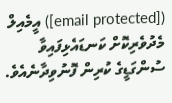([email protected]) އީމެއިލް މެދުވެރިކޮށް ކަނޑައެޅިފައިވާ ސުންގަޑީގެ ކުރިން ފޮނުވިދާނެއެވެ.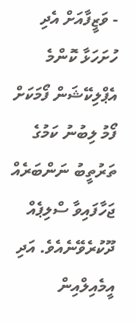- ވަޒީފާއަށް އެދި ހުށަހަޅާ ކޮންމެ އެޕްލިކޭޝަން ފޯމަކަށް ފޯމު ލިބުނު ކަމުގެ ތަރުތީބު ނަންބަރެއް ޖަހާފައިވާ ސްލިޕެއް ދޫކުރެވޭނެއެވެ. އަދި އީމެއިލްއިން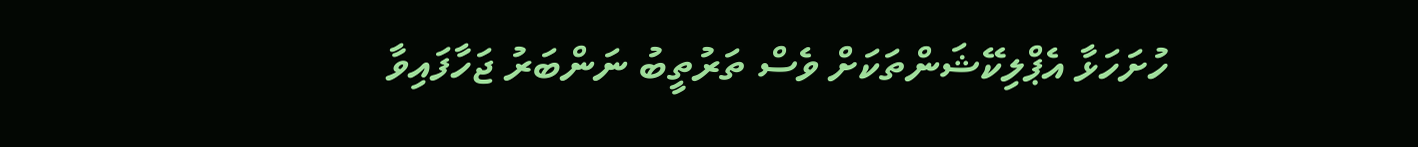ހުށަހަޅާ އެޕްލިކޭޝަންތަކަށް ވެސް ތަރުތީބު ނަންބަރު ޖަހާފައިވާ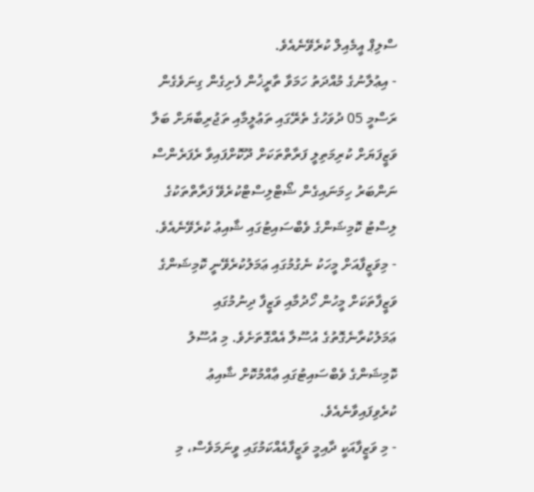ސްލިޕް އީމެއިލް ކުރެވޭނެއެވެ.
- އިޢުލާނުގެ މުއްދަތު ހަމަވާ ތާރީޚުން ފެށިގެން ގިނަވެގެން ރަސްމީ 05 ދުވަހުގެ ތެރޭގައި ތަޢުލީމާއި ތަޖުރިބާޔަށް ބަލާ ވަޒީފަޔަށް ކުރިމަތިލީ ފަރާތްތަކަށް ދޫކޮށްފައިވާ ރެފަރެންސް ނަންބަރު ހިމަނައިގެން ޝޯޓްލިސްޓްކުރެވޭ ފަރާތްތަކުގެ ލިސްޓު ކޮމިޝަންގެ ވެބްސައިޓުގައި ޝާއިޢު ކުރެވޭނެއެވެ.
- މިވަޒީފާއަށް މީހަކު ނެގުމުގައި ޢަމަލުކުރެވޭނީ ކޮމިޝަންގެ ވަޒީފާތަކަށް މީހުން ހޯދުމާއި ވަޒީފާ ދިނުމުގައި ޢަމަލުކުރާނެގޮތުގެ އުސޫލާ އެއްގޮތަށެވެ. މި އުސޫލު ކޮމިޝަންގެ ވެބްސައިޓުގައި ޢާއްމުކޮށް ޝާއިޢު ކުރެވިފައިވާނެއެވެ.
- މި ވަޒީފާއަކީ ދާއިމީ ވަޒީފާއެއްކަމުގައި ވީނަމަވެސް، މި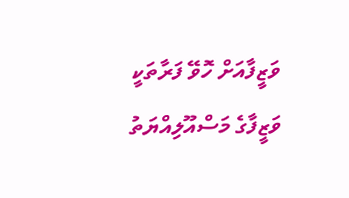ވަޒީފާއަށް ހޮވޭ ފަރާތަކީ ވަޒީފާގެ މަސްއޫލިއްޔަތު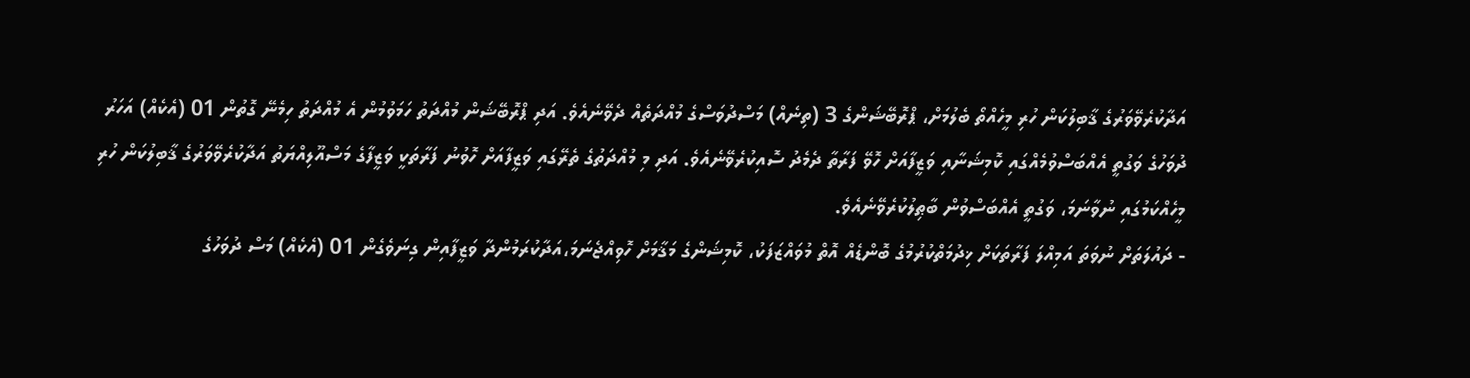އަދާކުރެވޭވަރުގެ ޤާބިލުކަން ހުރި މީހެއްތޯ ބެލުމަށް، ޕްރޮބޭޝަންގެ 3 (ތިނެއް) މަސްދުވަސްގެ މުއްދަތެއް ދެވޭނެއެވެ. އަދި ޕްރޮބޭޝަން މުއްދަތު ހަމަވުމުން އެ މުއްދަތު ހިމެނޭ ގޮތުން 01 (އެކެއް) އަހަރު ދުވަހުގެ ވަގުތީ އެއްބަސްވުމެއްގައި ކޮމިޝަނާއި ވަޒީފާއަށް ހޮވޭ ފަރާތާ ދެމެދު ސޮއިކުރެވޭނެއެވެ. އަދި މި މުއްދަތުގެ ތެރޭގައި ވަޒީފާއަށް ހޮވުނު ފަރާތަކީ ވަޒީފާގެ މަސްއޫލިއްޔަތު އަދާކުރެވޭވަރުގެ ޤާބިލުކަން ހުރި މީހެއްކަމުގައި ނުވާނަމަ، ވަގުތީ އެއްބަސްވުން ބާޠިލުކުރެވޭނެއެވެ.
- ދައުލަތަށް ނުވަތަ އަމިއްލަ ފަރާތަކަށް ޚިދުމަތްކުރުމުގެ ބޮންޑެއް އޮތް މުވައްޒަފަކު، ކޮމިޝަންގެ މަޤާމަށް ހޮވިއްޖެނަމަ،އަދާކުރަމުންދާ ވަޒީފާއިން ގިނަވެގެން 01 (އެކެއް) މަސް ދުވަހުގެ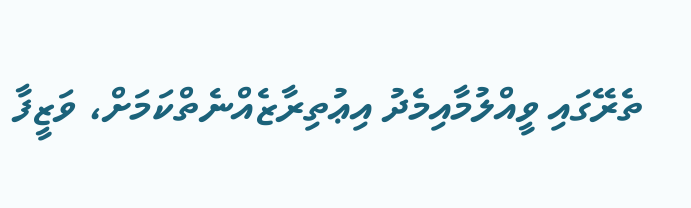ތެރޭގައި ވީއްލުމާއިމެދު އިޢުތިރާޒެއްނެތްކަމަށް، ވަޒީފާ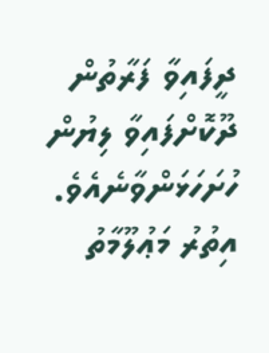ދީފައިވާ ފަރާތުން ދޫކޮށްފައިވާ ލިޔުން ހުށަހަޅަންވާނެއެވެ.
އިތުރު މަޢުލޫމާތު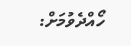ހޯއްދެވުމަށް: